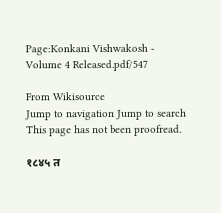Page:Konkani Vishwakosh - Volume 4 Released.pdf/547

From Wikisource
Jump to navigation Jump to search
This page has not been proofread.

१८४५ त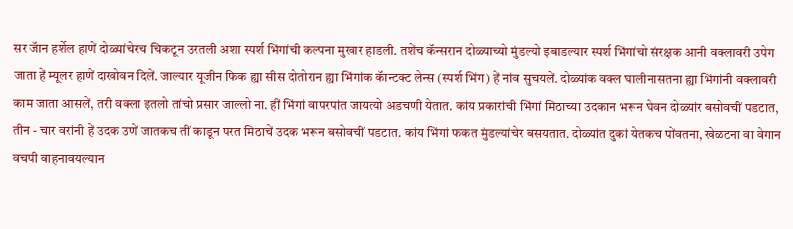सर जॅान हर्शेल हाणें दोळ्यांचेरच चिकटून उरतली अशा स्पर्श भिंगांची कल्पना मुखार हाडली. तशेंच कॅन्सरान दोळ्याच्यो मुंडल्यो इबाडल्यार स्पर्श भिंगांचो संरक्षक आनी वक्लावरी उपेग जाता हें म्यूलर हाणें दाखोवन दिलें. जाल्यार यूजीन फिक ह्या सीस दोतोरान ह्या भिंगांक कॅान्टक्ट लेन्स (स्पर्श भिंग) हें नांव सुचयलें. दोळ्यांक वक्ल घालीनासतना ह्या भिंगांनी वक्लावरी काम जाता आसलें, तरी वक्ला इतलो तांचो प्रसार जाल्लो ना. हीं भिंगां वापरपांत जायत्यो अडचणी येतात. कांय प्रकारांची भिंगां मिठाच्या उदकान भरून घेवन दोळ्यांर बसोवचीं पडटात, तीन - चार वरांनी हें उदक उणें जातकच तीं काडून परत मिठाचें उदक भरून बसोवचीं पडटात. कांय भिंगां फकत मुंडल्यांचेर बसयतात. दोळ्यांत दुकां येतकच पोंवतना, खेळटना वा वेगान वचपी वाहनावयल्यान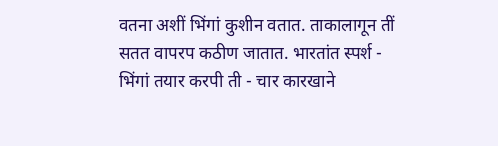वतना अशीं भिंगां कुशीन वतात. ताकालागून तीं सतत वापरप कठीण जातात. भारतांत स्पर्श - भिंगां तयार करपी ती - चार कारखाने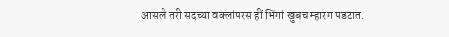आसले तरी सदच्या वक्लांपरस हीं भिंगां खुबच म्हारग पडटात.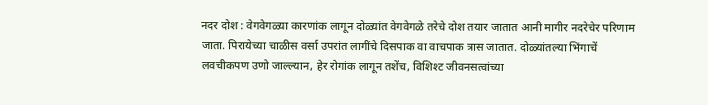नदर दोश : वेगवेगळ्या कारणांक लागून दोळ्यांत वेगवेगळे तरेचे दोश तयार जातात आनी मागीर नदरेचेर परिणाम जाता. पिरायेच्या चाळीस वर्सा उपरांत लागींचे दिसपाक वा वाचपाक त्रास जातात. दोळ्यांतल्या भिंगाचें लवचीकपण उणो जाल्ल्यान, हेर रोगांक लागून तशेंच, विशिश्ट जीवनसत्वांच्या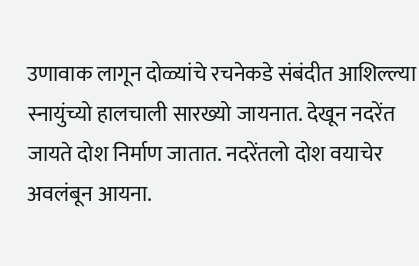उणावाक लागून दोळ्यांचे रचनेकडे संबंदीत आशिल्ल्या स्नायुंच्यो हालचाली सारख्यो जायनात. देखून नदरेंत जायते दोश निर्माण जातात. नदरेंतलो दोश वयाचेर अवलंबून आयना.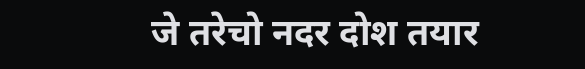जे तरेचो नदर दोश तयार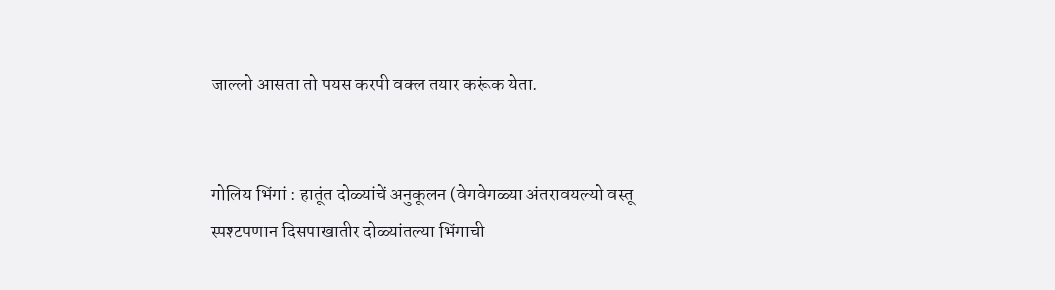जाल्लो आसता तो पयस करपी वक्ल तयार करूंक येता.


गोलिय भिंगां : हातूंत दोळ्यांचें अनुकूलन (वेगवेगळ्या अंतरावयल्यो वस्तू स्पश्टपणान दिसपाखातीर दोळ्यांतल्या भिंगाची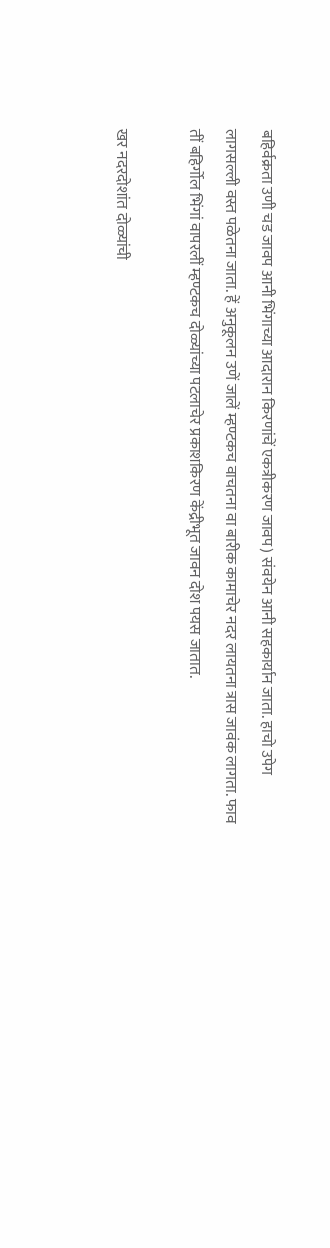बहिर्वक्रता उणी चड जावप आनी भिंगाच्या आदारान किरणांचें एकत्रीकरण जावप) संवयेन आनी सहकार्यान जाता. हाचो उपेग लागसल्ली वस्त पळेतना जाता. हें अनुकूलन उणें जालें म्हण्टकच वाचतना वा बारीक कामाचेर नदर लायतना त्रास जावंक लागता. फाव तीं बहिर्गोल भिंगां वापरलीं म्हण्टकच दोळ्यांच्या पटलाचेर प्रकाशकिरण केंद्रीभूत जावन दोश पयस जातात.

खर नदरदोशांत दोळ्यांची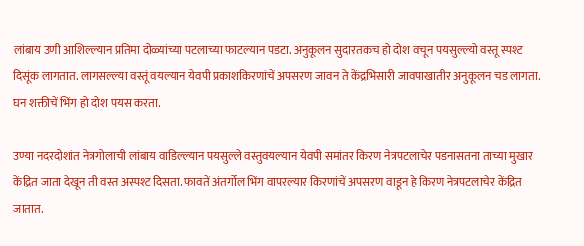लांबाय उणी आशिल्ल्यान प्रतिमा दोळ्यांच्या पटलाच्या फाटल्यान पडटा. अनुकूलन सुदारतकच हो दोश वचून पयसुल्ल्यो वस्तू स्पश्ट दिसूंक लागतात. लागसल्ल्या वस्तूं वयल्यान येवपी प्रकाशकिरणांचें अपसरण जावन ते केंद्रभिसारी जावपाखातीर अनुकूलन चड लागता. घन शक्तीचें भिंग हो दोश पयस करता.

उण्या नदरदोशांत नेत्रगोलाची लांबाय वाडिल्ल्यान पयसुल्ले वस्तुवयल्यान येवपी समांतर किरण नेत्रपटलाचेर पडनासतना ताच्या मुखार केंद्रित जाता देखून ती वस्त अस्पश्ट दिसता. फावतें अंतर्गोल भिंग वापरल्यार किरणांचें अपसरण वाडून हे किरण नेत्रपटलाचेर केंद्रित जातात.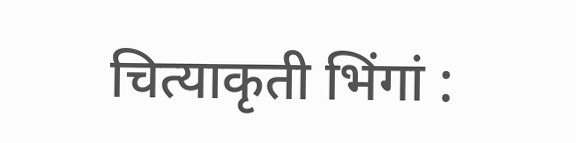चित्याकृती भिंगां :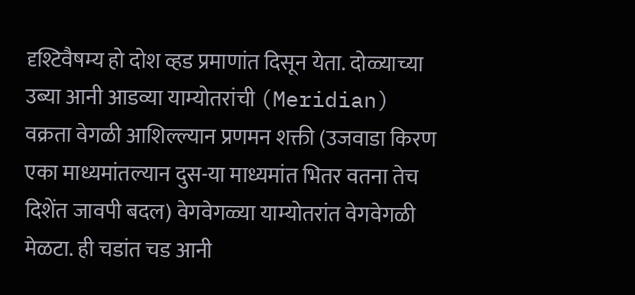दृश्टिवैषम्य हो दोश व्हड प्रमाणांत दिसून येता. दोळ्याच्या उब्या आनी आडव्या याम्योतरांची (Meridian) वक्रता वेगळी आशिल्ल्यान प्रणमन शक्ती (उजवाडा किरण एका माध्यमांतल्यान दुस-या माध्यमांत भितर वतना तेच दिशेंत जावपी बदल) वेगवेगळ्या याम्योतरांत वेगवेगळी मेळटा. ही चडांत चड आनी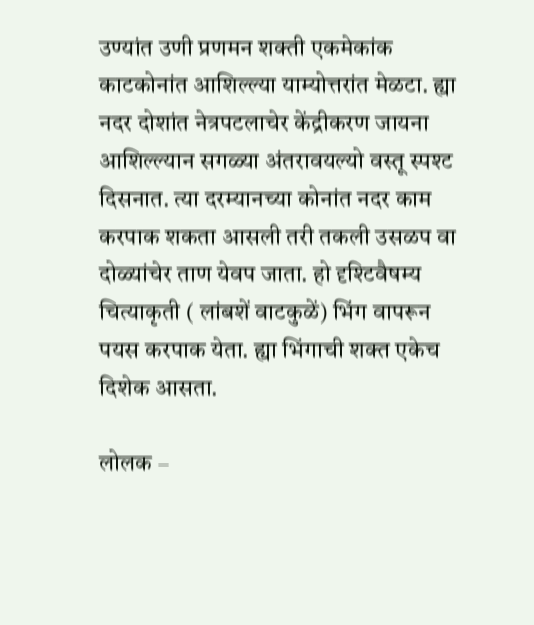उण्यांत उणी प्रणमन शक्ती एकमेकांक काटकोनांत आशिल्ल्या याम्योत्तरांत मेळटा. ह्या नदर दोशांत नेत्रपटलाचेर केंद्रीकरण जायना आशिल्ल्यान सगळ्या अंतरावयल्यो वस्तू स्पश्ट दिसनात. त्या दरम्यानच्या कोनांत नदर काम करपाक शकता आसली तरी तकली उसळप वा दोळ्यांचेर ताण येवप जाता. हो दृश्टिवैषम्य चित्याकृती ( लांबशें वाटकुळें) भिंग वापरून पयस करपाक येता. ह्या भिंगाची शक्त एकेच दिशेक आसता.

लोलक –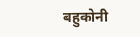बहुकोनी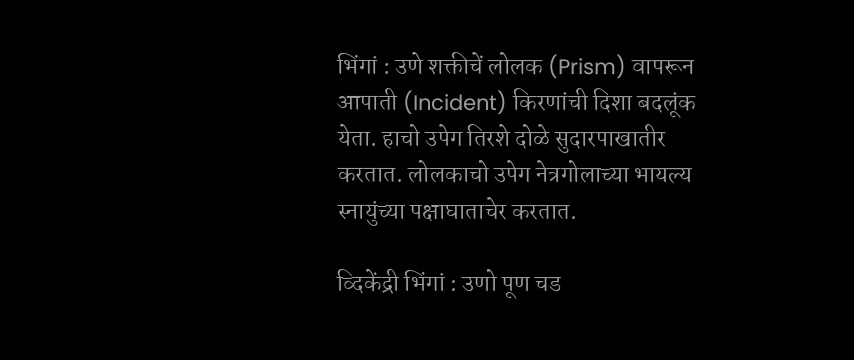भिंगां : उणे शक्तीचें लोलक (Prism) वापरून आपाती (Incident) किरणांची दिशा बदलूंक येता. हाचो उपेग तिरशे दोळे सुदारपाखातीर करतात. लोलकाचो उपेग नेत्रगोलाच्या भायल्य स्नायुंच्या पक्षाघाताचेर करतात.

व्दिकेंद्री भिंगां : उणो पूण चड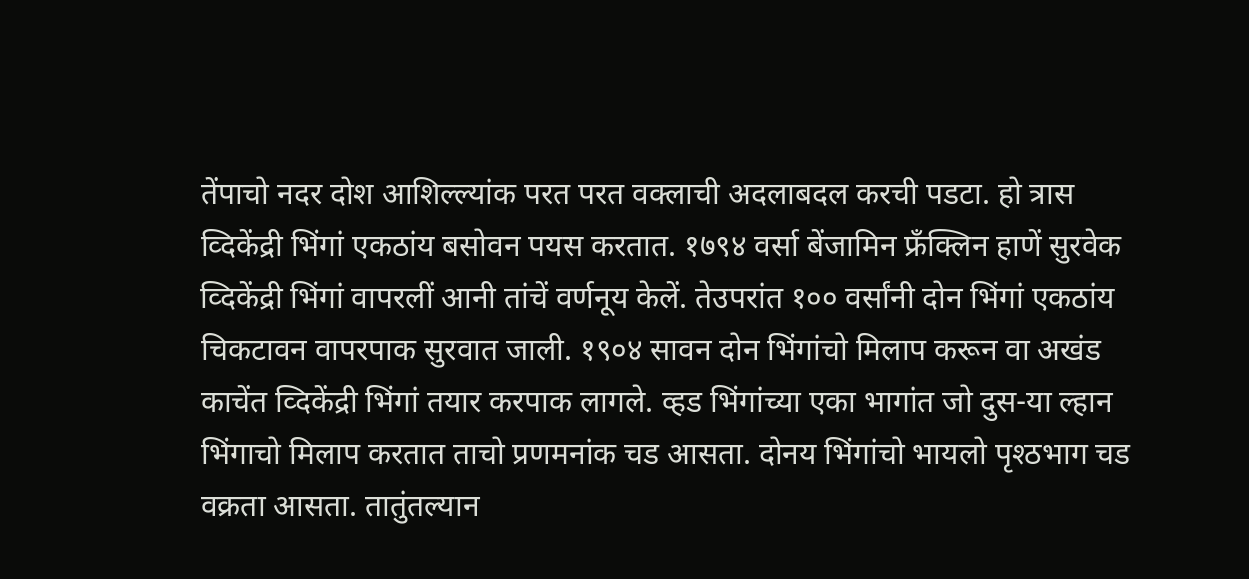तेंपाचो नदर दोश आशिल्ल्यांक परत परत वक्लाची अदलाबदल करची पडटा. हो त्रास व्दिकेंद्री भिंगां एकठांय बसोवन पयस करतात. १७९४ वर्सा बेंजामिन फ्रँक्लिन हाणें सुरवेक व्दिकेंद्री भिंगां वापरलीं आनी तांचें वर्णनूय केलें. तेउपरांत १०० वर्सांनी दोन भिंगां एकठांय चिकटावन वापरपाक सुरवात जाली. १९०४ सावन दोन भिंगांचो मिलाप करून वा अखंड काचेंत व्दिकेंद्री भिंगां तयार करपाक लागले. व्हड भिंगांच्या एका भागांत जो दुस-या ल्हान भिंगाचो मिलाप करतात ताचो प्रणमनांक चड आसता. दोनय भिंगांचो भायलो पृश्ठभाग चड वक्रता आसता. तातुंतल्यान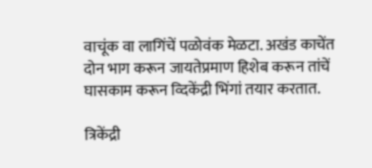वाचूंक वा लागिंचें पळोवंक मेळटा. अखंड काचेंत दोन भाग करून जायतेप्रमाण हिशेब करून तांचें घासकाम करून व्दिकेंद्री भिंगां तयार करतात.

त्रिकेंद्री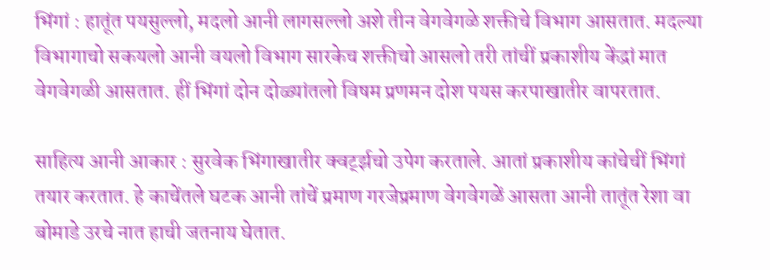भिंगां : हातूंत पयसुल्लो, मदलो आनी लागसल्लो अशे तीन वेगवेगळे शक्तीचे विभाग आसतात. मदल्या विभागाचो सकयलो आनी वयलो विभाग सारकेच शक्तीचो आसलो तरी तांचीं प्रकाशीय केंद्रां मात वेगवेगळी आसतात. हीं भिंगां दोन दोळ्यांतलो विषम प्रणमन दोश पयस करपाखातीर वापरतात.

साहित्य आनी आकार : सुरवेक भिंगाखातीर क्वर्ट्झचो उपेग करताले. आतां प्रकाशीय कांचेचीं भिंगां तयार करतात. हे काचेंतले घटक आनी तांचें प्रमाण गरजेप्रमाण वेगवेगळें आसता आनी तातूंत रेशा वा बोमाडे उरचे नात हाची जतनाय घेतात.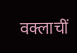वक्लाचीं